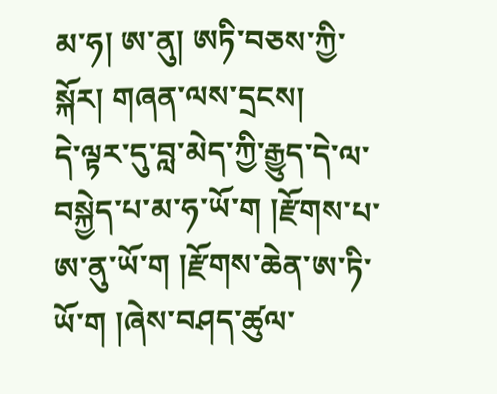མ་ཧ། ཨ་ནུ། ཨཏི་བཅས་ཀྱི་སྐོར། གཞན་ལས་དྲངས།
དེ་ལྟར་དུ་བླ་མེད་ཀྱི་རྒྱུད་དེ་ལ་བསྐྱེད་པ་མ་ཧ་ཡོ་ག །རྫོགས་པ་ཨ་ནུ་ཡོ་ག །རྫོགས་ཆེན་ཨ་ཏི་ཡོ་ག །ཞེས་བཤད་ཚུལ་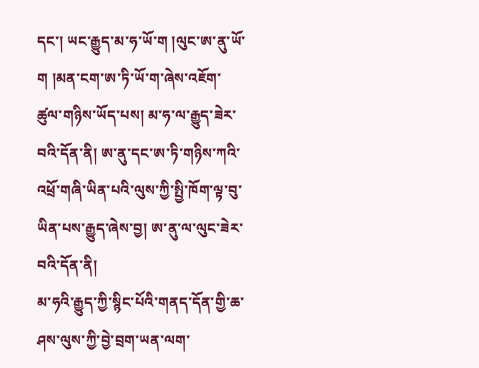དང་། ཡང་རྒྱུད་མ་ཧ་ཡོ་ག །ལུང་ཨ་ནུ་ཡོ་ག །མན་ངག་ཨ་ཏི་ཡོ་ག་ཞེས་འཇོག་ཚུལ་གཉིས་ཡོད་པས། མ་ཧ་ལ་རྒྱུད་ཟེར་བའི་དོན་ནི། ཨ་ནུ་དང་ཨ་ཏི་གཉིས་ཀའི་འཕྲོ་གཞི་ཡིན་པའི་ལུས་ཀྱི་སྤྱི་ཁོག་ལྟ་བུ་ཡིན་པས་རྒྱུད་ཞེས་བྱ། ཨ་ནུ་ལ་ལུང་ཟེར་བའི་དོན་ནི།
མ་ཧའི་རྒྱུད་ཀྱི་སྙིང་པོའི་གནད་དོན་གྱི་ཆ་ཤས་ལུས་ཀྱི་བྱེ་བྲག་ཡན་ལག་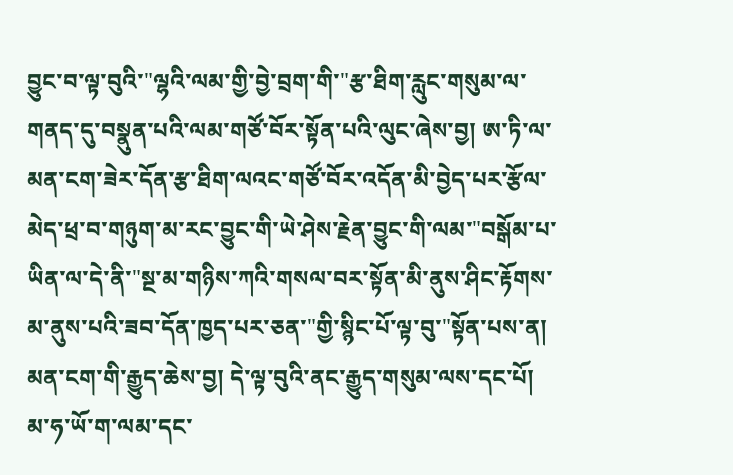བྱུང་བ་ལྟ་བུའི་"ལྷའི་ལམ་གྱི་བྱེ་བྲག་གི་"རྩ་ཐིག་རླུང་གསུམ་ལ་གནད་དུ་བསྣུན་པའི་ལམ་གཙོ་བོར་སྟོན་པའི་ལུང་ཞེས་བྱ། ཨ་ཏི་ལ་མན་ངག་ཟེར་དོན་རྩ་ཐིག་ལའང་གཙོ་བོར་འདོན་མི་བྱེད་པར་རྩོལ་མེད་ཕྲ་བ་གཉུག་མ་རང་བྱུང་གི་ཡེ་ཤེས་རྗེན་བྱུང་གི་ལམ་"བསྒོམ་པ་ཡིན་ལ་དེ་ནི་"སྔ་མ་གཉིས་ཀའི་གསལ་བར་སྟོན་མི་ནུས་ཤིང་རྟོགས་མ་ནུས་པའི་ཟབ་དོན་ཁྱད་པར་ཅན་"གྱི་སྙིང་པོ་ལྟ་བུ་"སྟོན་པས་ན། མན་ངག་གི་རྒྱུད་ཆེས་བྱ། དེ་ལྟ་བུའི་ནང་རྒྱུད་གསུམ་ལས་དང་པོ། མ་ཧ་ཡོ་ག་ལམ་དང་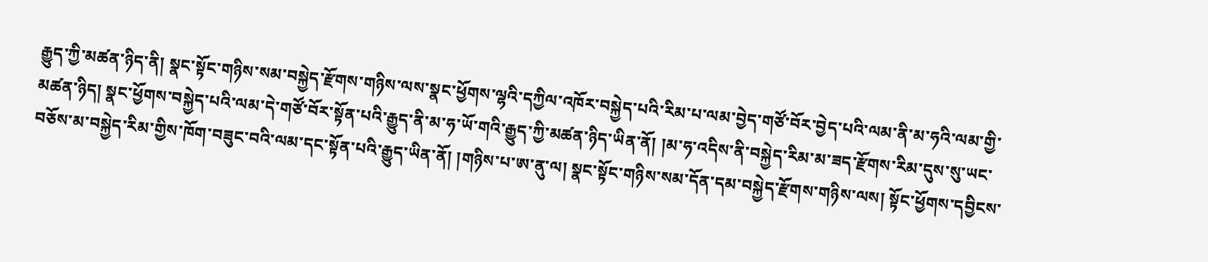རྒྱུད་ཀྱི་མཚན་ཉིད་ནི། སྣང་སྟོང་གཉིས་སམ་བསྐྱེད་རྫོགས་གཉིས་ལས་སྣང་ཕྱོགས་ལྷའི་དཀྱིལ་འཁོར་བསྐྱེད་པའི་རིམ་པ་ལམ་བྱེད་གཙོ་བོར་བྱེད་པའི་ལམ་ནི་མ་ཧའི་ལམ་གྱི་མཚན་ཉིད། སྣང་ཕྱོགས་བསྐྱེད་པའི་ལམ་དེ་གཙོ་བོར་སྟོན་པའི་རྒྱུད་ནི་མ་ཧ་ཡོ་གའི་རྒྱུད་ཀྱི་མཚན་ཉིད་ཡིན་ནོ། །མ་ཧ་འདིས་ནི་བསྐྱེད་རིམ་མ་ཟད་རྫོགས་རིམ་དུས་སུ་ཡང་བཅོས་མ་བསྐྱེད་རིམ་གྱིས་ཁོག་བཟུང་བའི་ལམ་དང་སྟོན་པའི་རྒྱུད་ཡིན་ནོ། །གཉིས་པ་ཨ་ནུ་ལ། སྣང་སྟོང་གཉིས་སམ་དོན་དམ་བསྐྱེད་རྫོགས་གཉིས་ལས། སྟོང་ཕྱོགས་དབྱིངས་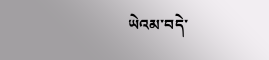ཡེའམ་བདེ་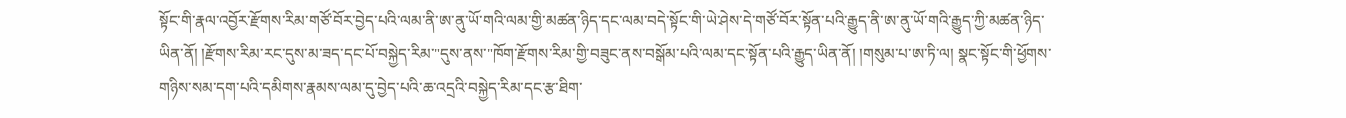སྟོང་གི་རྣལ་འབྱོར་རྫོགས་རིམ་གཙོ་བོར་བྱེད་པའི་ལམ་ནི་ཨ་ནུ་ཡོ་གའི་ལམ་གྱི་མཚན་ཉིད་དང་ལམ་བདེ་སྟོང་གི་ཡེ་ཤེས་དེ་གཙོ་བོར་སྟོན་པའི་རྒྱུད་ནི་ཨ་ནུ་ཡོ་གའི་རྒྱུད་ཀྱི་མཚན་ཉིད་ཡིན་ནོ། །རྫོགས་རིམ་རང་དུས་མ་ཟད་དང་པོ་བསྐྱེད་རིམ་"དུས་ནས་"ཁོག་རྫོགས་རིམ་གྱི་བཟུང་ནས་བསྒོམ་པའི་ལམ་དང་སྟོན་པའི་རྒྱུད་ཡིན་ནོ། །གསུམ་པ་ཨ་ཏི་ལ། སྣང་སྟོང་གི་ཕྱོགས་གཉིས་སམ་དག་པའི་དམིགས་རྣམས་ལམ་དུ་བྱེད་པའི་ཆ་འདྲའི་བསྐྱེད་རིམ་དང་རྩ་ཐིག་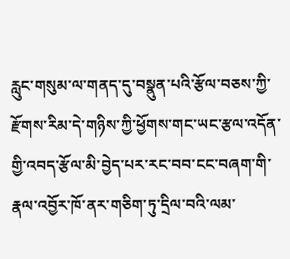རླུང་གསུམ་ལ་གནད་དུ་བསྣུན་པའི་རྩོལ་བཅས་ཀྱི་རྫོགས་རིམ་དེ་གཉིས་ཀྱི་ཕྱོགས་གང་ཡང་རྩལ་འདོན་གྱི་འབད་རྩོལ་མི་བྱེད་པར་རང་བབ་ངང་བཞག་གི་རྣལ་འབྱོར་ཁོ་ནར་གཅིག་ཏུ་དྲིལ་བའི་ལམ་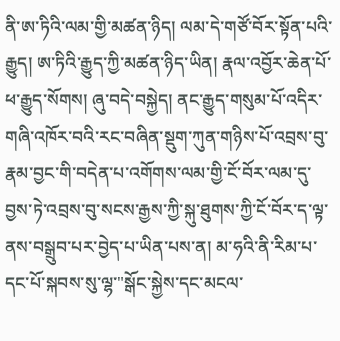ནི་ཨ་ཏིའི་ལམ་གྱི་མཚན་ཉིད། ལམ་དེ་གཙོ་བོར་སྟོན་པའི་རྒྱུད། ཨ་ཏིའི་རྒྱུད་ཀྱི་མཚན་ཉིད་ཡིན། རྣལ་འབྱོར་ཆེན་པོ་ཕ་རྒྱུད་སོགས། ཞུ་བདེ་བསྐྱེད། ནང་རྒྱུད་གསུམ་པོ་འདིར་གཞི་འཁོར་བའི་རང་བཞིན་སྡུག་ཀུན་གཉིས་པོ་འབྲས་བུ་རྣམ་བྱང་གི་བདེན་པ་འགོགས་ལམ་གྱི་ངོ་བོར་ལམ་དུ་བྱས་ཏེ་འབྲས་བུ་སངས་རྒྱས་ཀྱི་སྐུ་ཐུགས་ཀྱི་ངོ་བོར་ད་ལྟ་ནས་བསྒྲུབ་པར་བྱེད་པ་ཡིན་པས་ན། མ་ཧའི་ནི་རིམ་པ་དང་པོ་སྐབས་སུ་ལྷ་"སྒོང་སྐྱེས་དང་མངལ་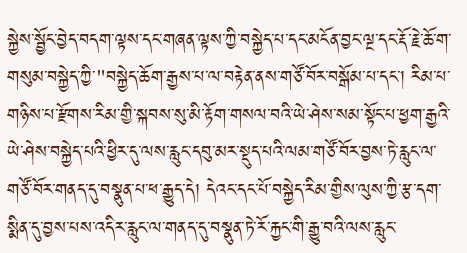སྐྱེས་སྦྱོང་བྱེད་བདག་ལྟས་དང་གཞན་ལྟས་ཀྱི་བསྐྱེད་པ་དང་མངོན་བྱང་ལྔ་དང་རྡོ་རྗེ་ཆོ་ག་གསུམ་བསྐྱེད་ཀྱི་"བསྐྱེད་ཆོག་རྒྱས་པ་ལ་བརྟེན་ནས་གཙོ་བོར་བསྒོམ་པ་དང་། རིམ་པ་གཉིས་པ་རྫོགས་རིམ་གྱི་སྐབས་སུ་མི་རྟོག་གསལ་བའི་ཡེ་ཤེས་སམ་སྟོང་པ་ཕྱག་རྒྱའི་ཡེ་ཤེས་བསྐྱེད་པའི་ཕྱིར་དུ་ལས་རླུང་དབུ་མར་སྡུད་པའི་ལམ་གཙོ་བོར་བྱས་ཏེ་རླུང་ལ་གཙོ་བོར་གནད་དུ་བསྣུན་པ་ཕ་རྒྱུད་དེ། དེའང་དང་པོ་བསྐྱེད་རིམ་གྱིས་ལུས་ཀྱི་རྩ་དག་སྨིན་དུ་བྱས་པས་འདིར་རླུང་ལ་གནད་དུ་བསྣུན་ཏེ་རོ་རྐྱང་གི་རྒྱུ་བའི་ལས་རླུང་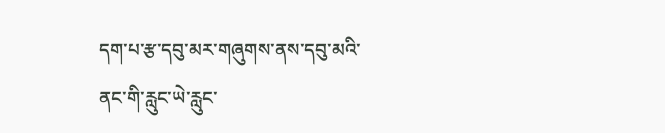དག་པ་རྩ་དབུ་མར་གཞུགས་ནས་དབུ་མའི་ནང་གི་རླུང་ཡེ་རླུང་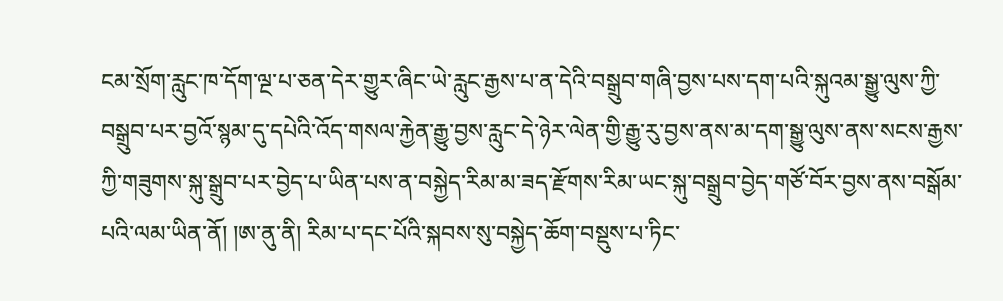ངམ་སྲོག་རླུང་ཁ་དོག་ལྔ་པ་ཅན་དེར་གྱུར་ཞིང་ཡེ་རླུང་རྒྱས་པ་ན་དེའི་བསྒྲུབ་གཞི་བྱས་པས་དག་པའི་སྐུའམ་སྒྱུ་ལུས་ཀྱི་བསྒྲུབ་པར་བྱའོ་སྙམ་དུ་དཔེའི་འོད་གསལ་རྐྱེན་རྒྱུ་བྱས་རླུང་དེ་ཉེར་ལེན་གྱི་རྒྱུ་རུ་བྱས་ནས་མ་དག་སྒྱུ་ལུས་ནས་སངས་རྒྱས་ཀྱི་གཟུགས་སྐུ་སྒྲུབ་པར་བྱེད་པ་ཡིན་པས་ན་བསྐྱེད་རིམ་མ་ཟད་རྫོགས་རིམ་ཡང་སྐུ་བསྒྲུབ་བྱེད་གཙོ་བོར་བྱས་ནས་བསྒོམ་པའི་ལམ་ཡིན་ནོ། །ཨ་ནུ་ནི། རིམ་པ་དང་པོའི་སྐབས་སུ་བསྐྱེད་ཆོག་བསྡུས་པ་ཏིང་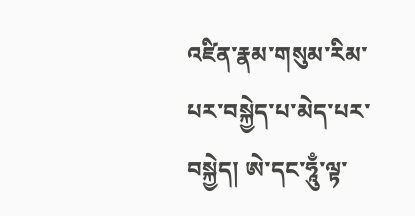འཛིན་རྣམ་གསུམ་རིམ་པར་བསྐྱེད་པ་མེད་པར་བསྐྱེད། ཨེ་དང་ཧཱུྃ་ལྟ་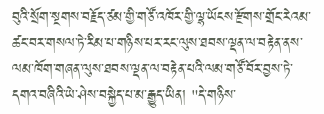བུའི་སྲོག་སྔགས་བརྗོད་ཙམ་གྱི་གཙོ་འཁོར་གྱི་ལྷ་ཡོངས་རྫོགས་གྲོང་རེའམ་ཚང་བར་གསལ་ཏེ་རིམ་པ་གཉིས་པར་རང་ལུས་ཐབས་ལྡན་ལ་བརྟེན་ནས་ལམ་ཁོག་གཞན་ལུས་ཐབས་ལྡན་ལ་བརྟེན་པའི་ལམ་གཙོ་བོར་བྱས་ཏེ་དགའ་བཞིའི་ཡེ་ཤེས་བསྐྱེད་པ་མ་རྒྱུད་ཡིན། "དེ་གཉིས་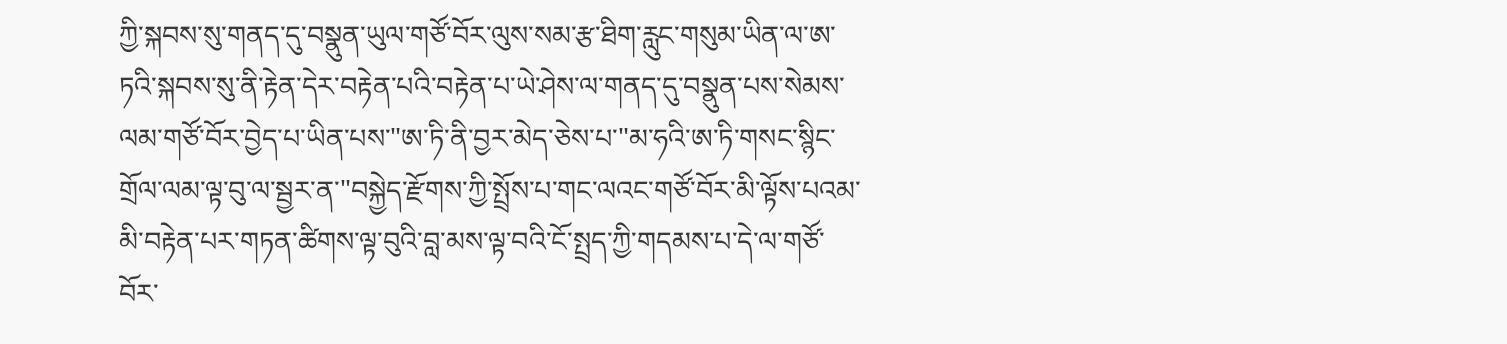ཀྱི་སྐབས་སུ་གནད་དུ་བསྣུན་ཡུལ་གཙོ་བོར་ལུས་སམ་རྩ་ཐིག་རླུང་གསུམ་ཡིན་ལ་ཨ་ཏའི་སྐབས་སུ་ནི་རྟེན་དེར་བརྟེན་པའི་བརྟེན་པ་ཡེ་ཤེས་ལ་གནད་དུ་བསྣུན་པས་སེམས་ལམ་གཙོ་བོར་བྱེད་པ་ཡིན་པས་"ཨ་ཏི་ནི་བྱར་མེད་ཅེས་པ་"མ་ཧའི་ཨ་ཏི་གསང་སྙིང་གྲོལ་ལམ་ལྟ་བུ་ལ་སྦྱར་ན་"བསྐྱེད་རྫོགས་ཀྱི་སྤྲོས་པ་གང་ལའང་གཙོ་བོར་མི་ལྟོས་པའམ་མི་བརྟེན་པར་གཏན་ཚིགས་ལྟ་བུའི་བླ་མས་ལྟ་བའི་ངོ་སྤྲད་ཀྱི་གདམས་པ་དེ་ལ་གཙོ་བོར་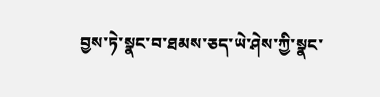བྱས་ཏེ་སྣང་བ་ཐམས་ཅད་ཡེ་ཤེས་ཀྱི་སྣང་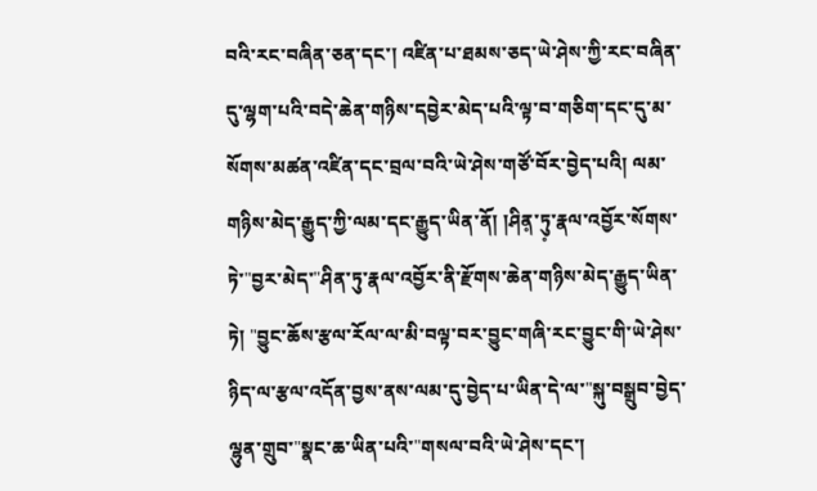བའི་རང་བཞིན་ཅན་དང་། འཛིན་པ་ཐམས་ཅད་ཡེ་ཤེས་ཀྱི་རང་བཞིན་དུ་ལྷག་པའི་བདེ་ཆེན་གཉིས་དབྱེར་མེད་པའི་ལྟ་བ་གཅིག་དང་དུ་མ་སོགས་མཚན་འཛིན་དང་བྲལ་བའི་ཡེ་ཤེས་གཙོ་བོར་བྱེད་པའི། ལམ་གཉིས་མེད་རྒྱུད་ཀྱི་ལམ་དང་རྒྱུད་ཡིན་ནོ། །ཤིན༷་ཏུ༷་རྣལ་འབྱོར་སོགས་ཏེ་"བྱར་མེད་"ཤིན་ཏུ་རྣལ་འབྱོར་ནི་རྫོགས་ཆེན་གཉིས་མེད་རྒྱུད་ཡིན་ཏེ། "བྱུང་ཆོས་རྩལ་རོལ་ལ་མི་བལྟ་བར་བྱུང་གཞི་རང་བྱུང་གི་ཡེ་ཤེས་ཉིད་ལ་རྩལ་འདོན་བྱས་ནས་ལམ་དུ་བྱེད་པ་ཡིན་དེ་ལ་"སྐུ་བསྒྲུབ་བྱེད་ལྷུན་གྲུབ་"སྣང་ཆ་ཡིན་པའི་"གསལ་བའི་ཡེ་ཤེས་དང་།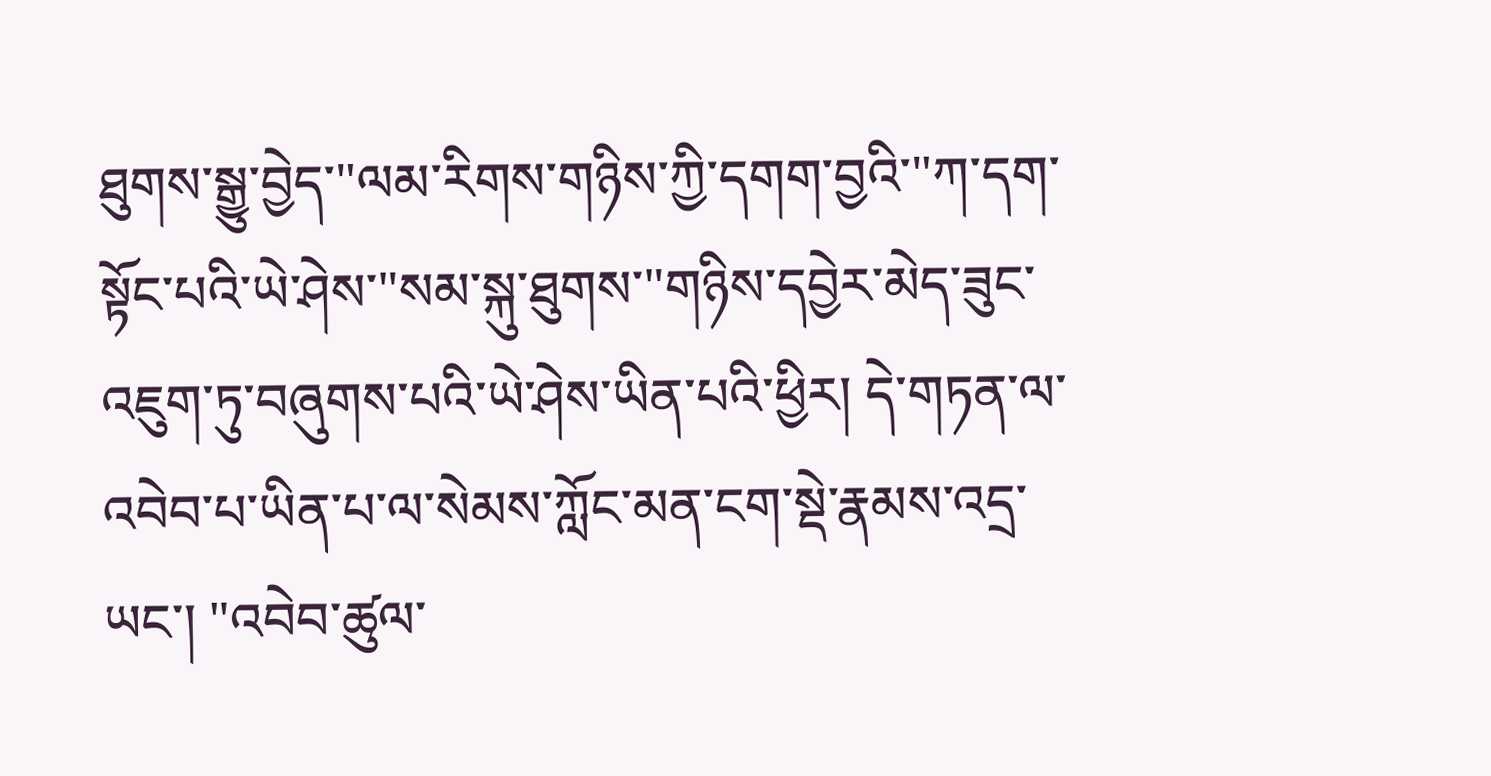ཐུགས་སྒྱུ་བྱེད་"ལམ་རིགས་གཉིས་ཀྱི་དགག་བྱའི་"ཀ་དག་སྟོང་པའི་ཡེ་ཤེས་"སམ་སྐུ་ཐུགས་"གཉིས་དབྱེར་མེད་ཟུང་འཇུག་ཏུ་བཞུགས་པའི་ཡེ་ཤེས་ཡིན་པའི་ཕྱིར། དེ་གཏན་ལ་འབེབ་པ་ཡིན་པ་ལ་སེམས་ཀློང་མན་ངག་སྡེ་རྣམས་འདྲ་ཡང་། "འབེབ་ཚུལ་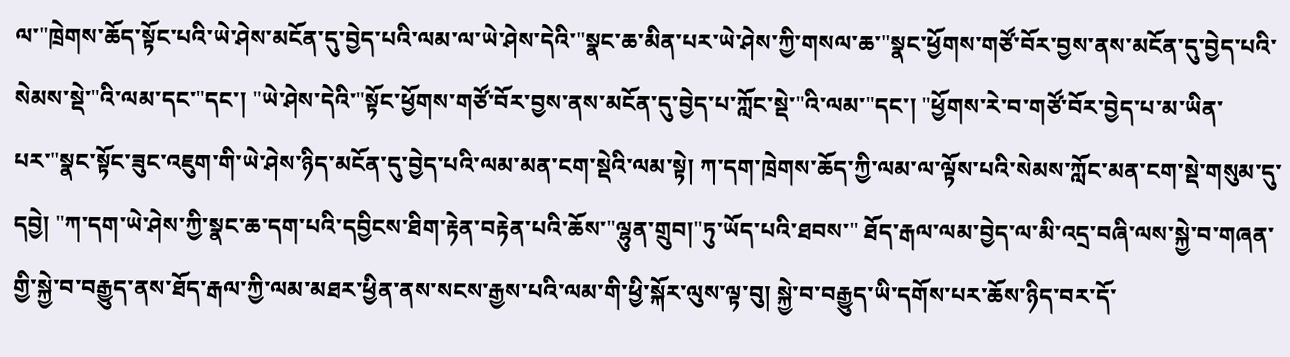ལ་"ཁྲེགས་ཆོད་སྟོང་པའི་ཡེ་ཤེས་མངོན་དུ་བྱེད་པའི་ལམ་ལ་ཡེ་ཤེས་དེའི་"སྣང་ཆ་མིན་པར་ཡེ་ཤེས་ཀྱི་གསལ་ཆ་"སྣང་ཕྱོགས་གཙོ་བོར་བྱས་ནས་མངོན་དུ་བྱེད་པའི་སེམས་སྡེ་"འི་ལམ་དང་"དང་། "ཡེ་ཤེས་དེའི་"སྟོང་ཕྱོགས་གཙོ་བོར་བྱས་ནས་མངོན་དུ་བྱེད་པ་ཀློང་སྡེ་"འི་ལམ་"དང་། "ཕྱོགས་རེ་བ་གཙོ་བོར་བྱེད་པ་མ་ཡིན་པར་"སྣང་སྟོང་ཟུང་འཇུག་གི་ཡེ་ཤེས་ཉིད་མངོན་དུ་བྱེད་པའི་ལམ་མན་ངག་སྡེའི་ལམ་སྟེ། ཀ་དག་ཁྲེགས་ཆོད་ཀྱི་ལམ་ལ་ལྟོས་པའི་སེམས་ཀློང་མན་ངག་སྡེ་གསུམ་དུ་དབྱེ། "ཀ་དག་ཡེ་ཤེས་ཀྱི་སྣང་ཆ་དག་པའི་དབྱིངས་ཐིག་རྟེན་བརྟེན་པའི་ཆོས་"ལྷུན་གྲུབ།"ཏུ་ཡོད་པའི་ཐབས་" ཐོད་རྒལ་ལམ་བྱེད་ལ་མི་འདྲ་བཞི་ལས་སྐྱེ་བ་གཞན་གྱི་སྐྱེ་བ་བརྒྱུད་ནས་ཐོད་རྒལ་ཀྱི་ལམ་མཐར་ཕྱིན་ནས་སངས་རྒྱས་པའི་ལམ་གི་ཕྱི་སྐོར་ལུས་ལྟ་བུ། སྐྱེ་བ་བརྒྱུད་ཡི་དགོས་པར་ཆོས་ཉིད་བར་དོ་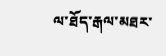ལ་ཐོད་རྒལ་མཐར་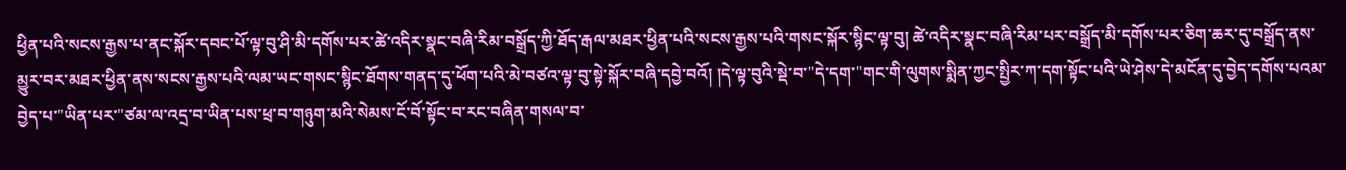ཕྱིན་པའི་སངས་རྒྱས་པ་ནང་སྐོར་དབང་པོ་ལྟ་བུ་ཤི་མི་དགོས་པར་ཚེ་འདིར་སྣང་བཞི་རིམ་བསྒྲོད་ཀྱི་ཐོད་རྒལ་མཐར་ཕྱིན་པའི་སངས་རྒྱས་པའི་གསང་སྐོར་སྙིང་ལྟ་བུ། ཚེ་འདིར་སྣང་བཞི་རིམ་པར་བསྒྲོད་མི་དགོས་པར་ཅིག་ཆར་དུ་བསྒྲོད་ནས་མྱུར་བར་མཐར་ཕྱིན་ནས་སངས་རྒྱས་པའི་ལམ་ཡང་གསང་སྙིང་ཐོགས་གནད་དུ་ཕོག་པའི་མེ་བཙའ་ལྟ་བུ་སྟེ་སྐོར་བཞི་དབྱེ་བའོ། །དེ་ལྟ་བུའི་སྡེ་བ་"དེ་དག་"གང་གི་ལུགས་སྨིན་ཀྱང་སྤྱིར་ཀ་དག་སྟོང་པའི་ཡེ་ཤེས་དེ་མངོན་དུ་བྱེད་དགོས་པའམ་བྱེད་པ་"ཡིན་པར་"ཙམ་ལ་འདྲ་བ་ཡིན་པས་ཕྲ་བ་གཉུག་མའི་སེམས་ངོ་བོ་སྟོང་བ་རང་བཞིན་གསལ་བ་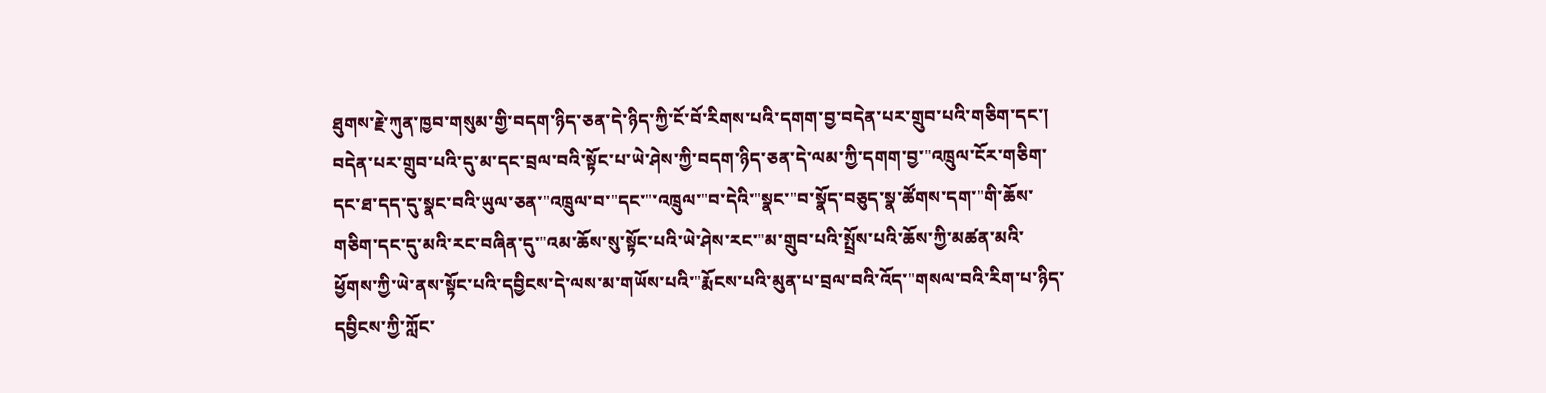ཐུགས་རྗེ་ཀུན་ཁྱབ་གསུམ་གྱི་བདག་ཉིད་ཅན་དེ་ཉིད་ཀྱི་ངོ་བོ་རིགས་པའི་དགག་བྱ་བདེན་པར་གྲུབ་པའི་གཅིག་དང་། བདེན་པར་གྲུབ་པའི་དུ་མ་དང་བྲལ་བའི་སྟོང་པ་ཡེ་ཤེས་ཀྱི་བདག་ཉིད་ཅན་དེ་ལམ་ཀྱི་དགག་བྱ་"འཁྲུལ་ངོར་གཅིག་དང་ཐ་དད་དུ་སྣང་བའི་ཡུལ་ཅན་"འཁྲུལ་བ་"དང་"་འཁྲུལ་"བ་དེའི་"སྣང་"བ་སྣོད་བཅུད་སྣ་ཚོགས་དག་"གི་ཆོས་གཅིག་དང་དུ་མའི་རང་བཞིན་དུ་"འམ་ཆོས་སུ་སྟོང་པའི་ཡེ་ཤེས་རང་"མ་གྲུབ་པའི་སྤྲོས་པའི་ཆོས་ཀྱི་མཚན་མའི་ཕྱོགས་ཀྱི་ཡེ་ནས་སྟོང་པའི་དབྱིངས་དེ་ལས་མ་གཡོས་པའི་"རྨོངས་པའི་མུན་པ་བྲལ་བའི་འོད་"གསལ་བའི་རིག་པ་ཉིད་དབྱིངས་ཀྱི་ཀློང་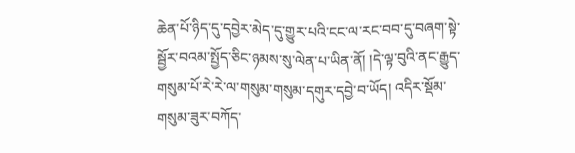ཆེན་པོ་ཉིད་དུ་དབྱེར་མེད་དུ་གྱུར་པའི་ངང་ལ་རང་བབ་དུ་བཞག་སྟེ་སྦྱོར་བའམ་སྤྱོད་ཅིང་ཉམས་སུ་ལེན་པ་ཡིན་ནོ། །དེ་ལྟ་བུའི་ནང་རྒྱུད་གསུམ་པོ་རེ་རེ་ལ་གསུམ་གསུམ་དགུར་དབྱེ་བ་ཡོད། འདིར་སྡོམ་གསུམ་ཟུར་བཀོད་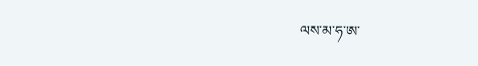ལས་མ་ཧ་ཨ་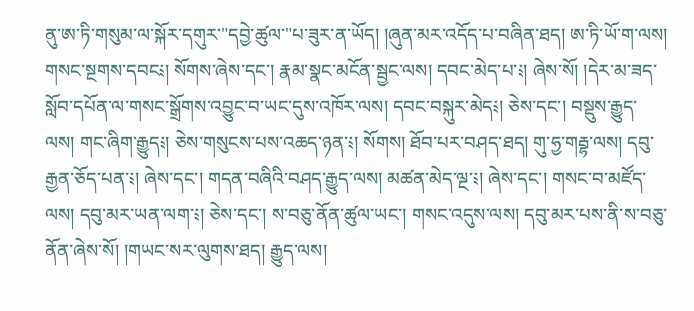ནུ་ཨ་ཏི་གསུམ་ལ་སྐོར་དགུར་"དབྱེ་ཚུལ་"པ་ཟུར་ན་ཡོད། །ཞུན་མར་འདོད་པ་བཞིན་ཐད། ཨ་ཏི་ཡོ་ག་ལས། གསང་སྔགས་དབང༴། སོགས་ཞེས་དང་། རྣམ་སྣང་མངོན་སྦྱང་ལས། དབང་མེད་པ་༴། ཞེས་སོ། །དེར་མ་ཟད་སློབ་དཔོན་ལ་གསང་སྒྲོགས་འབྱུང་བ་ཡང་དུས་འཁོར་ལས། དབང་བསྐུར་མེད༴། ཅེས་དང་། བསྡུས་རྒྱུད་ལས། གང་ཞིག་རྒྱུད༴། ཅེས་གསུངས་པས་འཆད་ཉན་༴། སོགས། ཐོབ་པར་བཤད་ཐད། གུ་ཧྱ་གརྦྷ་ལས། དབུ་རྒྱན་ཅོད་པན་༴། ཞེས་དང་། གདན་བཞིའི་བཤད་རྒྱུད་ལས། མཚན་མེད་ལྔ་༴། ཞེས་དང་། གསང་བ་མཛོད་ལས། དབུ་མར་ཡན་ལག་༴། ཅེས་དང་། ས་བཅུ་ནོན་ཚུལ་ཡང་། གསང་འདུས་ལས། དབུ་མར་པས་ནི་ས་བཅུ་ནོན་ཞེས་སོ། །གཡང་སར་ལུགས་ཐད། རྒྱུད་ལས།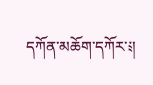དཀོན་མཆོག་དཀོར་༴།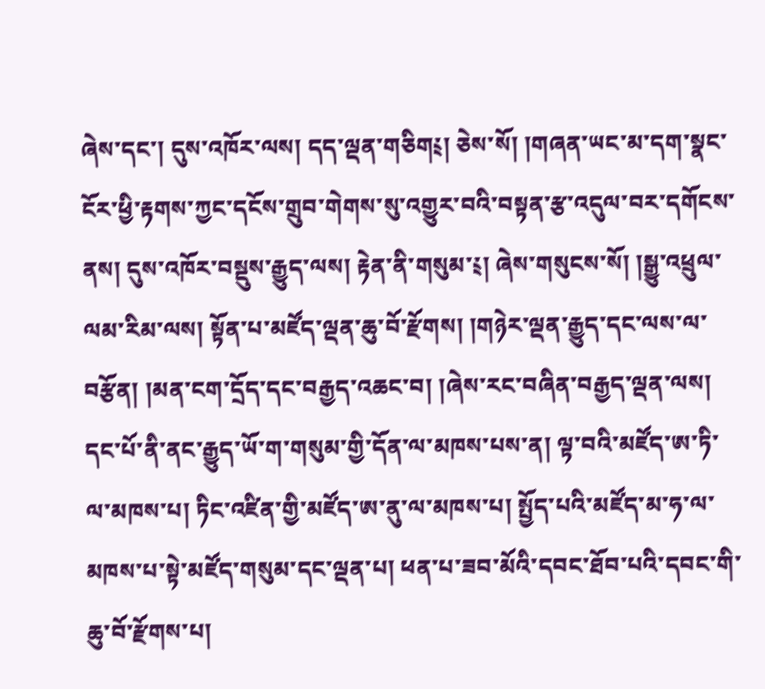ཞེས་དང་། དུས་འཁོར་ལས། དད་ལྡན་གཅིག༴། ཅེས་སོ། །གཞན་ཡང་མ་དག་སྣང་ངོར་ཕྱི་རྟགས་ཀྱང་དངོས་གྲུབ་གེགས་སུ་འགྱུར་བའི་བསྟན་རྩ་འདུལ་བར་དགོངས་ནས། དུས་འཁོར་བསྡུས་རྒྱུད་ལས། རྟེན་ནི་གསུམ་༴། ཞེས་གསུངས་སོ། །སྒྱུ་འཕྲུལ་ལམ་རིམ་ལས། སྟོན་པ་མཛོད་ལྡན་ཆུ་བོ་རྫོགས། །གཉེར་ལྡན་རྒྱུད་དང་ལས་ལ་བརྩོན། །མན་ངག་དྲོད་དང་བརྒྱད་འཆང་བ། །ཞེས་རང་བཞིན་བརྒྱད་ལྡན་ལས། དང་པོ་ནི་ནང་རྒྱུད་ཡོ་ག་གསུམ་གྱི་དོན་ལ་མཁས་པས་ན། ལྟ་བའི་མཛོད་ཨ་ཏི་ལ་མཁས་པ། ཏིང་འཛིན་གྱི་མཛོད་ཨ་ནུ་ལ་མཁས་པ། སྤྱོད་པའི་མཛོད་མ་ཧ་ལ་མཁས་པ་སྟེ་མཛོད་གསུམ་དང་ལྡན་པ། ཕན་པ་ཟབ་མོའི་དབང་ཐོབ་པའི་དབང་གི་ཆུ་བོ་རྫོགས་པ།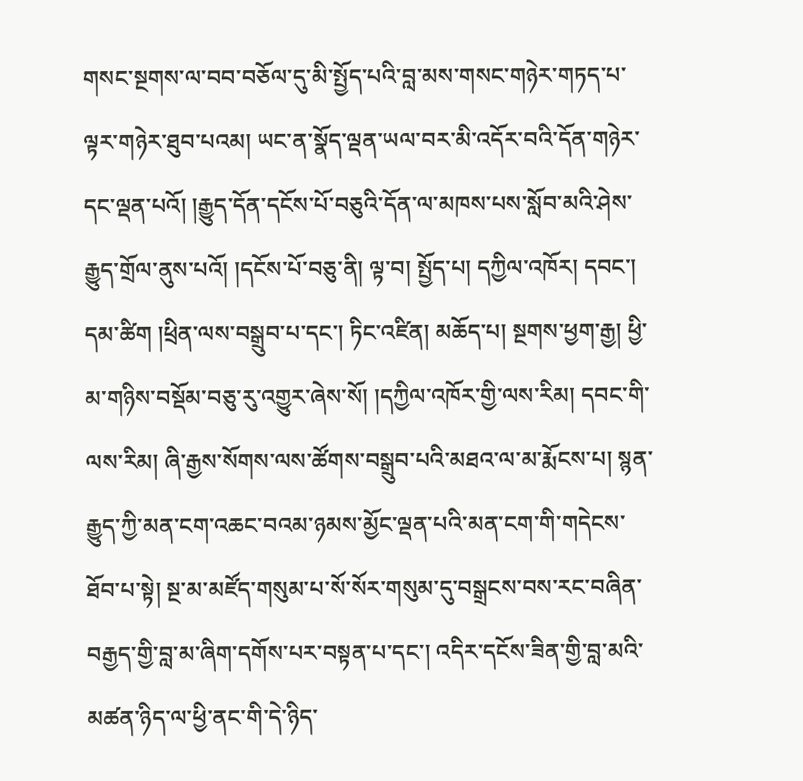གསང་སྔགས་ལ་བབ་བཅོལ་དུ་མི་སྤྱོད་པའི་བླ་མས་གསང་གཉེར་གཏད་པ་ལྟར་གཉེར་ཐུབ་པའམ། ཡང་ན་སྣོད་ལྡན་ཡལ་བར་མི་འདོར་བའི་དོན་གཉེར་དང་ལྡན་པའོ། །རྒྱུད་དོན་དངོས་པོ་བཅུའི་དོན་ལ་མཁས་པས་སློབ་མའི་ཤེས་རྒྱུད་གྲོལ་ནུས་པའོ། །དངོས་པོ་བཅུ་ནི། ལྟ་བ། སྤྱོད་པ། དཀྱིལ་འཁོར། དབང་། དམ་ཚིག །ཕྲིན་ལས་བསྒྲུབ་པ་དང་། ཏིང་འཛིན། མཆོད་པ། སྔགས་ཕྱག་རྒྱ། ཕྱི་མ་གཉིས་བསྡོམ་བཅུ་རུ་འགྱུར་ཞེས་སོ། །དཀྱིལ་འཁོར་གྱི་ལས་རིམ། དབང་གི་ལས་རིམ། ཞི་རྒྱས་སོགས་ལས་ཚོགས་བསྒྲུབ་པའི་མཐའ་ལ་མ་རྨོངས་པ། སྙན་རྒྱུད་ཀྱི་མན་ངག་འཆང་བའམ་ཉམས་མྱོང་ལྡན་པའི་མན་ངག་གི་གདེངས་ཐོབ་པ་སྟེ། སྔ་མ་མཛོད་གསུམ་པ་སོ་སོར་གསུམ་དུ་བསྒྲངས་བས་རང་བཞིན་བརྒྱད་གྱི་བླ་མ་ཞིག་དགོས་པར་བསྟན་པ་དང་། འདིར་དངོས་ཟིན་གྱི་བླ་མའི་མཚན་ཉིད་ལ་ཕྱི་ནང་གི་དེ་ཉིད་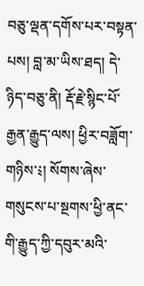བཅུ་ལྡན་དགོས་པར་བསྟན་པས། བླ་མ་ཡིས་ཐད། དེ་ཉིད་བཅུ་ནི། རྡོ་རྗེ་སྙིང་པོ་རྒྱན་རྒྱུད་ལས། ཕྱིར་བཟློག་གཉིས་༴། སོགས་ཞེས་གསུངས་པ་སྔགས་ཕྱི་ནང་གི་རྒྱུད་ཀྱི་དབུར་མའི་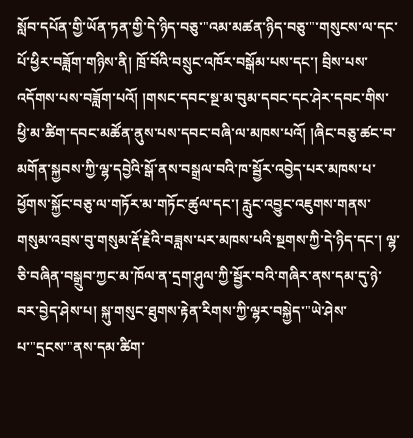སློབ་དཔོན་གྱི་ཡོན་ཏན་གྱི་དེ་ཉིད་བཅུ་"འམ་མཚན་ཉིད་བཅུ་"་གསུངས་ལ་དང་པོ་ཕྱིར་བཟློག་གཉིས་ནི། ཁྲོ་བོའི་བསྲུང་འཁོར་བསྒོམ་པས་དང་། བྲིས་པས་འདོགས་པས་བཟློག་པའོ། །གསང་དབང་སྔ་མ་བུམ་དབང་དང་ཤེར་དབང་གིས་ཕྱི་མ་ཚིག་དབང་མཚོན་ནུས་པས་དབང་བཞི་ལ་མཁས་པའོ། །ཞིང་བཅུ་ཚང་བ་མགོན་སྐྱབས་ཀྱི་ལྷ་དབྱེའི་སྒོ་ནས་བསྒྲལ་བའི་ཁ་སྦྱོར་འབྱེད་པར་མཁས་པ་ཕྱོགས་སྐྱོང་བཅུ་ལ་གཏོར་མ་གཏོང་ཚུལ་དང་། རླུང་འབྱུང་འཇུགས་གནས་གསུམ་འབྲས་བུ་གསུམ་རྡོ་རྗེའི་བཟླས་པར་མཁས་པའི་སྔགས་ཀྱི་དེ་ཉིད་དང་། ལྷ་ཅི་བཞིན་བསྒྲུབ་ཀྱང་མ་ཁོལ་ན་དྲག་ཤུལ་ཀྱི་སྦྱོར་བའི་གཞིར་ནས་དམ་དུ་ཉེ་བར་བྱེད་ཤེས་པ། སྐུ་གསུང་ཐུགས་རྟེན་རིགས་ཀྱི་ལྷར་བསྐྱེད་"ཡེ་ཤེས་པ་"དྲངས་"ནས་དམ་ཚིག་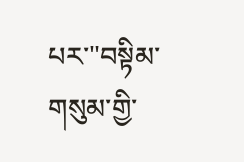པར་"བསྟིམ་གསུམ་གྱི་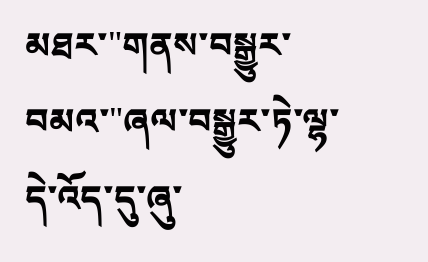མཐར་"གནས་བསྒྱུར་བམའ་"ཞལ་བསྒྱུར་ཏེ་ལྷ་དེ་འོད་དུ་ཞུ་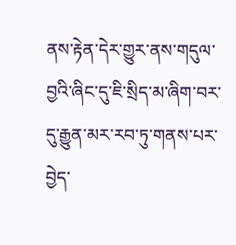ནས་རྟེན་དེར་གྱུར་ནས་གདུལ་བྱའི་ཞིང་དུ་ཇི་སྲིད་མ་ཞིག་བར་དུ་རྒྱུན་མར་རབ་ཏུ་གནས་པར་བྱེད་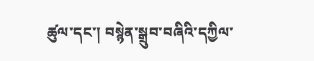ཚུལ་དང་། བསྙེན་སྒྲུབ་བཞིའི་དཀྱིལ་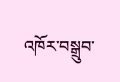འཁོར་བསྒྲུབ་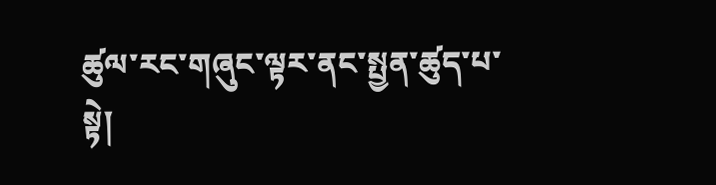ཚུལ་རང་གཞུང་ལྟར་ནང་སྤྱན་ཚུད་པ་སྟེ།